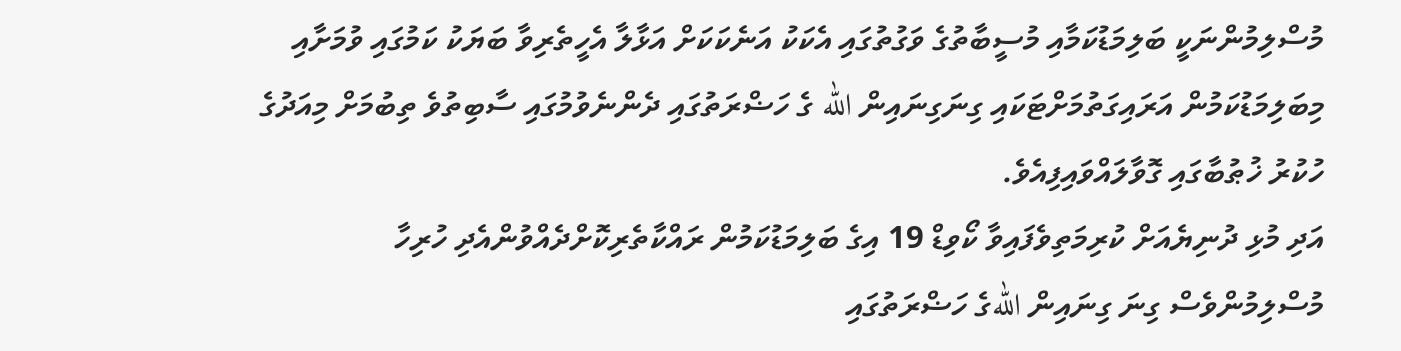މުސްލިމުންނަކީ ބަލިމަޑުކަމާއި މުސީބާތުގެ ވަގުތުގައި އެކަކު އަނެކަކަށް އަޅާލާ އެހީތެރިވާ ބަޔަކު ކަމުގައި ވުމަށާއި މިބަލިމަޑުކަމުން އަރައިގަތުމަށްޓަކައި ގިނަގިނައިން الله ގެ ހަޟްރަތުގައި ދެންނެވުމުގައި ސާބިތުވެ ތިބުމަށް މިއަދުގެ ހުކުރު ޚުޠުބާގައި ގޮވާލައްވައިފިއެވެ.
އަދި މުޅި ދުނިޔެއަށް ކުރިމަތިވެފައިވާ ކޯވިޑް 19 އިގެ ބަލިމަޑުކަމުން ރައްކާތެރިކޮށްދެއްވުންއެދި ހުރިހާ މުސްލިމުންވެސް ގިނަ ގިނައިން اللهގެ ހަޟްރަތުގައި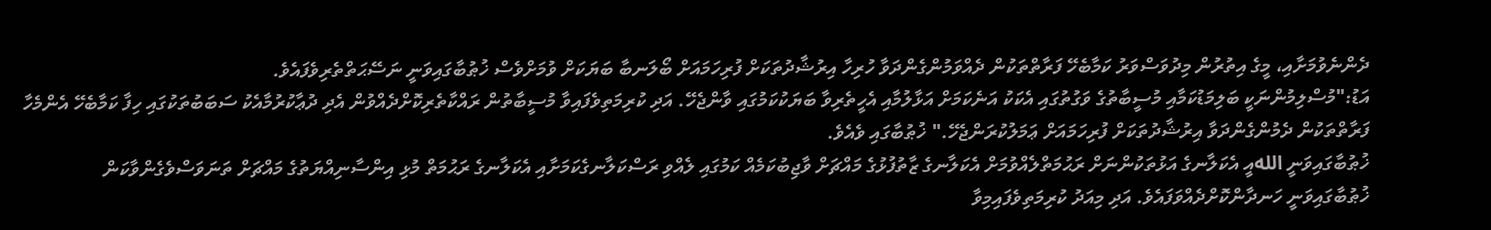ދެންނެވުމަށާއި، މީގެ އިތުރުން މިދުވަސްވަރު ކަމާބެހޭ ފަރާތްތަކުން ދެއްވަމުންގެންދަވާ ހުރިހާ އިރުޝާދުތަކަށް ފުރިހަމައަށް ބޯލަނބާ ބަޔަކަށް ވުމަށްވެސް ޚުޠުބާގައިވަނީ ނަސޭޙަތްތެރިވެފައެވެ.
އަޑު:"މުސްލިމުންނަކީ ބަލިމަޑުކަމާއި މުސީބާތުގެ ވަގުތުގައި އެކަކު އަނެކަމަށް އަޅާލުމާއި އެހީތެރިވާ ބަޔަކުކަމުގައި ވާންޖެހޭ. އަދި ކުރިމަތިވެފައިވާ މުސީބާތުން ރައްކާތެރިކޮށްދެއްވުން އެދި ދުޢާކުރުމާއެކު ސަބަބުތަކުގައި ހިފާ ކަމާބެހޭ އެންމެހާ ފަރާތްތަކުން ދެމުންގެންދަވާ އިރުޝާދުތަކަށް ފުރިހަމައަށް ޢަމަލުކުރަންޖެހޭ." ޚުޠުބާގައި ވެއެވެ.
ޚުޠުބާގައިވަނީ اللهއީ އެކަލާނގެ އަޅުތަކުންނަށް ރަޙުމަތްލެއްވުމަށް އެކަލާނގެ ޒާތުފުޅުގެ މައްޗަށް ވާޖިބުކަމެއް ކަމުގައި ލެއްވި ރަސްކަލާނގެކަމަށާއި އެކަލާނގެ ރަޙުމަތް މުޅި އިންސާނިއްޔަތުގެ މައްޗަށް ތަނަވަސްވެގެންވާކަން ޚުޠުބާގައިވަނީ ހަނދާންކޮށްދެއްވަފައެވެ. އަދި މިއަދު ކުރިމަތިވެފައިމިވާ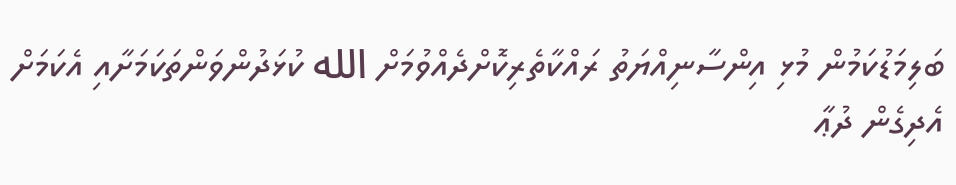ބަލިމަޑުކަމުން މުޅި އިންސާނިއްޔަތު ރައްކާތެރިކޮށްދެއްވުމަށް الله ކުޅަދުންވަންތަކަމަށާއި އެކަމަށް އެދިގެން ދުޢާ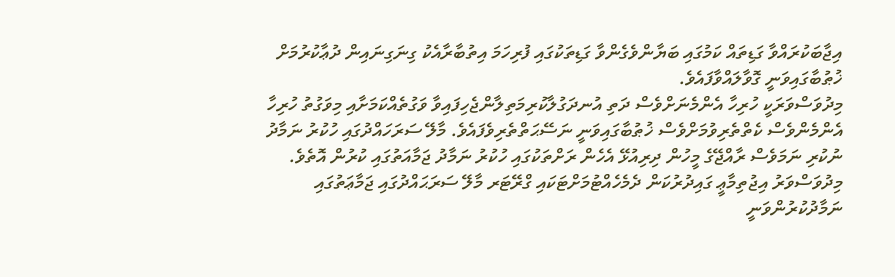އިޖާބަކުރައްވާ ގަޑިތައް ކަމުގައި ބަޔާންވެގެންވާ ގަޑިތަކުގައި ފުރިހަމަ އިތުބާރާއެކު ގިނަގިނައިން ދުޢާކުރުމަށް ޚުޠުބާގައިވަނީ ގޮވާލައްވާފައެވެ.
މިދުވަސްވަރަކީ ހުރިހާ އެންމެނަށްވެސް ދަތި އުނދަގުލާކުރިމަތިލާންޖެހިފައިވާ ވަގުތެއްކަމަށާއި މިވަގުތު ހުރިހާ އެންމެންވެސް ކެތްތެރިވުމަށްވެސް ޚުޠުބާގައިވަނީ ނަސޭޙަތްތެރިވެފައެވެ. މާލޭ ސަރަހައްދުގައި ހުކުރު ނަމާދު ނުކުރި ނަމަވެސް ރާއްޖޭގެ މީހުން ދިރިއުޅޭ އެހެން ރަށްތަކުގައި ހުކުރު ނަމާދު ޖަމާއަތުގައި ކުރުން އޮތެވެ. މިދުވަސްވަރު އިޖުތިމާޢީ ގައިދުރުކަން ދެމެހެއްޓުމަށްޓަކައި ގްރޭޓަރ މާލޭ ސަރަޙައްދުގައި ޖަމާޢަތުގައި ނަމާދުކުރުންވަނީ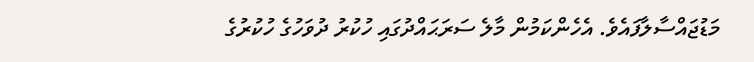މަޑުޖައްސާލާފައެވެ. އެހެންކަމުން މާލެ ސަރަޙައްދުގައި ހުކުރު ދުވަހުގެ ހުކުރުގެ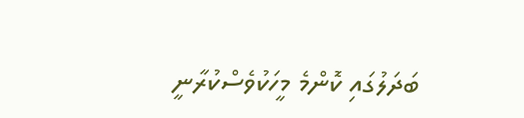ބަދަލުގައި ކޮންމެ މީހަކުވެސްކުރާނީ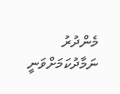މެންދުރު ނަމާދުކަމަށްވަނީ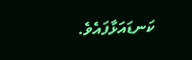ކަނޑައަޅާފައެވެ.